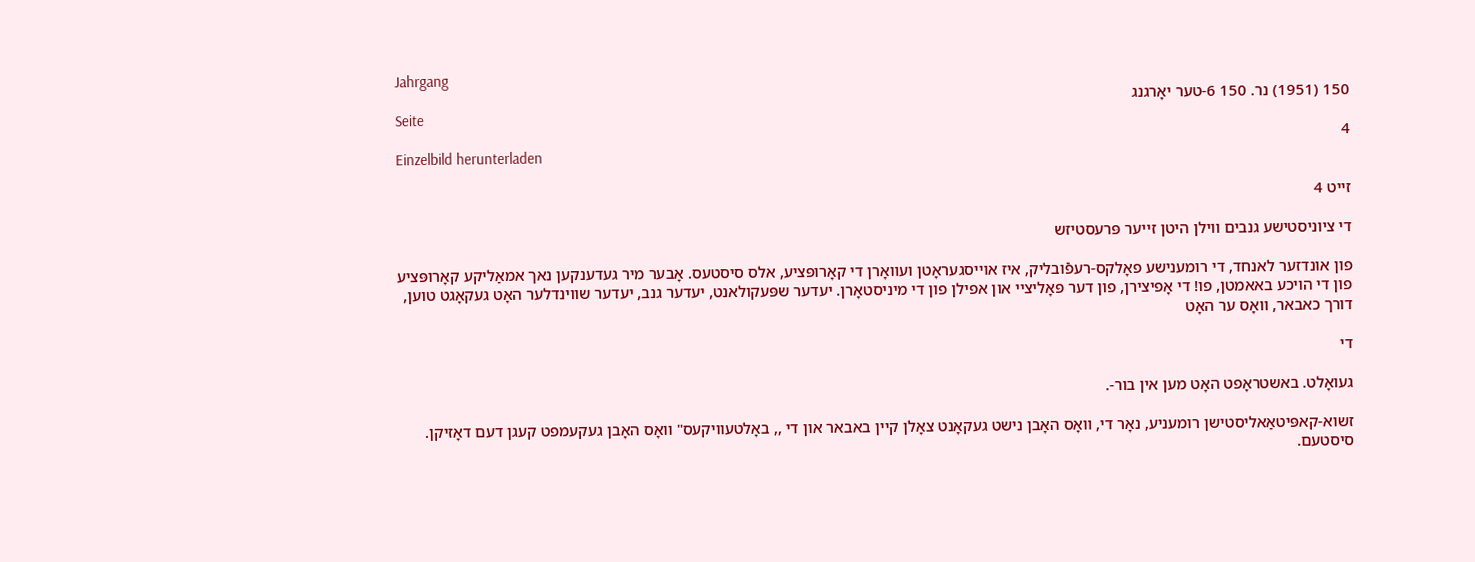Jahrgang
150 (1951) נר. 150 6-טער יאָרגנג
Seite
4
Einzelbild herunterladen

זייט 4

די ציוניסטישע גנבים ווילן היטן זייער פּרעסטיזש

פון אונדזער לאנחד, די רומענישע פאָלקס-רעפֿובליק, איז אױיסגעראָטן ועװאָרן די קאָרופּציע, אלס סיסטעס. אָבער מיר געדענקען נאך אמאַליקע קאָרופּציע פון די הויכע באאמטן, פו! די אָפיצירן, פון דער פּאָליציי און אפילן פון די מיניסטאָרן. יעדער שפּעקולאנט, יעדער גנב, יעדער שווינדלער האָט געקאָגט טוען, דורך כאבאר, װאָס ער האָט

די

געואָלט. באשטראָפט האָט מען אין בור-.

זשוא-קאפּיטאַאליסטישן רומעניע, נאָר די, װאָס האָבן נישט געקאָנט צאָלן קיין באבאר און די ,, באָלטעוויקעס" וואָס האָבן געקעמפט קעגן דעם דאָזיקן. סיסטעם.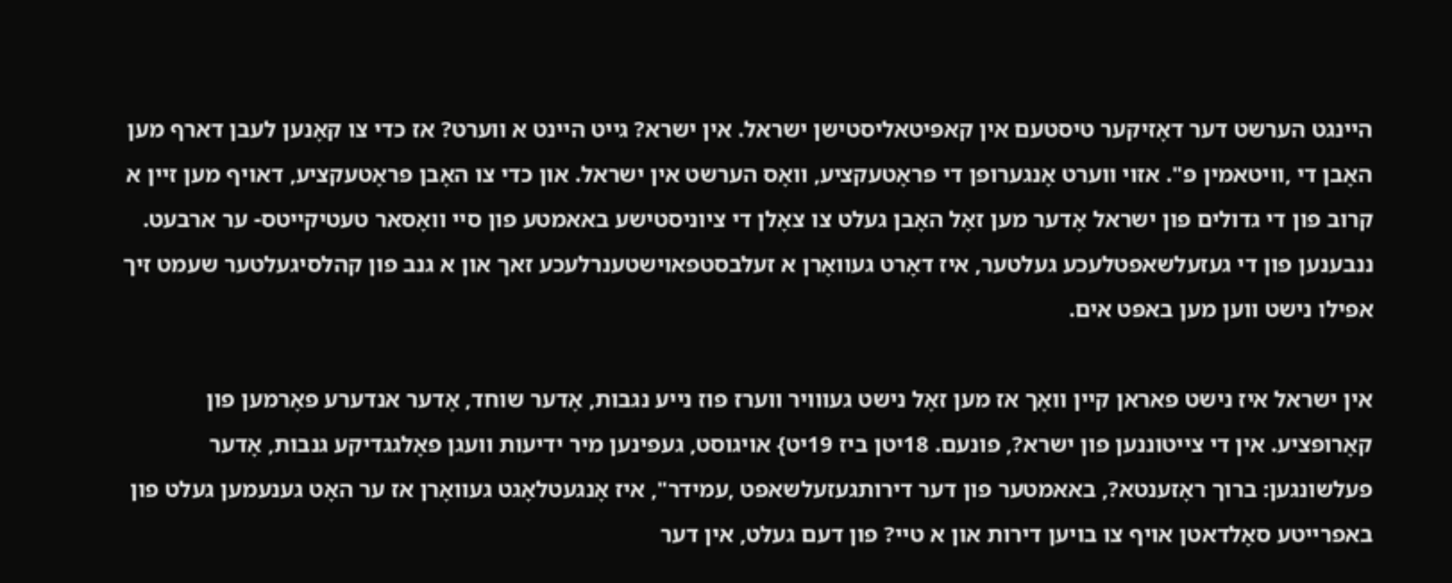היינגט הערשט דער דאָזיקער טיסטעם אין קאפּיטאליסטישן ישראל. אין ישרא? גייט היינט א ווערט? אז כדי צו קאָנען לעבן דארף מען האָבן די ,וויטאמין פּ". אזוי ווערט אָנגערופן די פּראָטעקציע, װאָס הערשט אין ישראל. און כדי צו האָבן פּראָטעקציע, דאױף מען זיין א קרוב פון די גדולים פון ישראל אָדער מען זאָל האָבן געלט צו צאָלן די ציוניסטישע באאמטע פון סיי וואָסאר טעטיקייטס- ער ארבעט. ננבענען פון די געזעלשאפטלעכע געלטער, איז דאָרט געוואָרן א זעלבסטפאוישטענרלעכע זאך און א גנב פון קהלסיגעלטער שעמט זיך אפילו נישט ווען מען באפּט אים.

אין ישראל איז נישט פאראן קיין װאָך אז מען זאָל נישט געווויר ווערז פוז נייע נגבות, אָדער שוחד, אָדער אנדערע פאָרמען פון קאָרופּציע. אין די צייטוננען פון ישרא?, פונעם. 18יטן ביז 19יט} אויגוסט, געפינען מיר ידיעות וועגן פאָלגגדיקע גנבות, אָדער פעלשונגען: ברוך ראָזענטא?, באאמטער פון דער דירותגעזעלשאפט ,עמידר", איז אָנגעטלאָגט געװאָרן אז ער האָט גענעמען געלט פון באפרייטע סאָלדאטן אויף צו בויען דירות און א טיי? פון דעם געלט, אין דער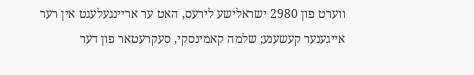ווערט פון 2980 ישראלישע לירעס, האט ער אריינגעלעגט אין רער אייגענער קעשענע; שלמה קאמינסקי, סעקרעטאר פון דער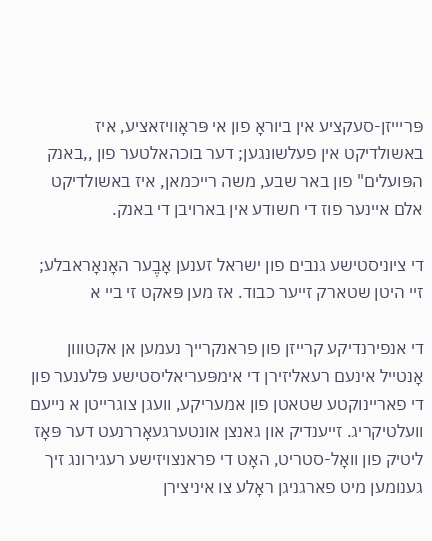פּרײיזן-סעקציע אין ביוראָ פון אי פּראָוויזאציע, איז באשולדיקט אין פעלשונגען; דער בוכהאלטער פון ,,באנק הפּועלים" פון באר שבע, משה רייכמאן, איז באשולדיקט אלם איינער פוז די חשודע אין בארויבן די באנק.

די ציוניסטישע גנבים פון ישראל זענען אָבֶער האָנאָראבלע; זיי היטן שטארק זייער כבוד. אז מען פּאקט זי ביי א

די אנפירנדיקע קרייזן פון פראנקרייך נעמען אן אקטווון אָנטייל אינעם רעאליזירן די אימפּעריאליסטישע פּלענער פון די פאריינוקטע שטאטן פון אמעריקע, וועגן צוגרייטן א נייעם וועלטיקריג. זייענדיק און גאנצן אונטערגעאָררנעט דער פּאָז ליטיק פון וואָל-סטריט, האָט די פראנצויזישע רעגירונג זיך גענומען מיט פארגניגן ראָלע צו איניצירן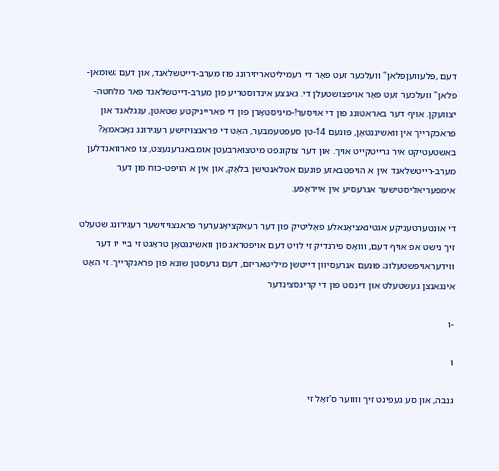דעם ,פּלעוועןפּלאן" וועלכער זעט פאָר די רעמיליטאריזירונג פוז מערב-דייטשלאנד, און דעם ;שומאן-פּלאן" וועלכער זעט פאָר אויפצושטעלן די. גאנצע אינדוסטריע פון מערב-דייטשלאגד פאר מלחטה-יצוועקן. אויף דער באראטונג פון די אויסער!-מיניסטאָרן פון די פארייניקטע שטאטן, עגגלאנד און פראכקרייך אין וואשיננטאָן, פונעם 14-טן סעפּטעמבער, האָט די פראנצויזישע רעגירונג נאָכאמאָ? באשטעטיקט איר גרייטקייט אויך. און דער צוקונפט מיטצוארבעטן אומבאגרענעצט, צו פארוואנדלען מערב-רייטשלאנד אין א הויפּטבאזע פונעם אטלאנטישן בלאָק, און אין א הויפּט-כוח פון דער אימפעריאליסטישער אגרעסיע אין אייראָפּע.

די אונטערטעניקע אגטינאציאָנאלע פּאָליטיק פון דער רעאקציאָנערער פראנצויזישער רעגירונג שטעלט זיך נישט אפ אויף דעם, וװאָס פירנדיק זי לויט דעם אויפטראג פון וואשינגטאָן טראָגט זי ביי יו דער ווידעראויפּשטעלונ; פונעם אנרעסיוון דייטשן מיליטאריזם, דעם גרעסטן שונא פון פראנקרייך. זי האָט אינגאנצן געשטעלט און דינסט פון די קריגסצינדער

-ו

וּ

גנבה, און סע געפינט זיך וװוער ס'זאָל זי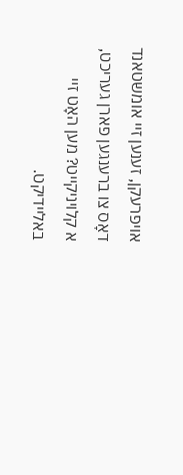אויפרעקן, זענען זיי אומשטאנד דאָס צו ברענגען פארן געריכט, א קלויניקייט? מען האָט זיי באליידיקט.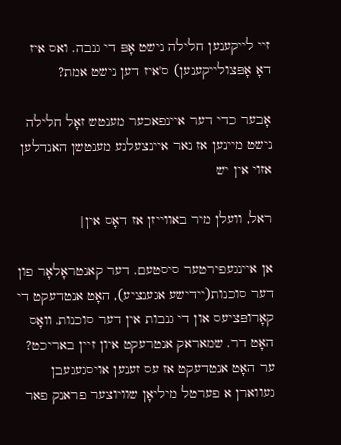זיי לייקענען חלילה נישט אָפּ די גנבה. ואס איז דאָ אָפּצולייקענען) ס'איז דען נישט אמת?

אָבער כדי דער איינפאכער מענטש זאָל חלילה נישט מיינען אז נאר איינצעלנע מענטשן האנדלען אזוי אין יש

ראל, וועלן מיר באווייזן אז דאָס אין|

אן איינגעפירטער סיסטעם. דער קאנטראָלאָר פון דער סוכנות(יידישע אגענציע), האָט אנטדעקט די קאָרופּציעס און די גנבות אין דער סוכנות. װאָס האָט דר. שמאראק אנטרעקט איון זיין באריכט? ער האָט אנטדעקט אז עס זענען אויסגעגעבן געווארן א פערטל מיליאָן שוויוצער פראנק פאר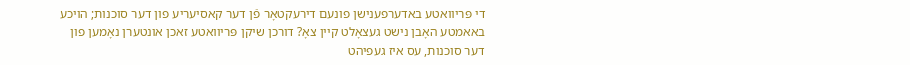די פּריוואטע באדערפענישן פונעם דירעקטאָר פֿן דער קאסיעריע פון דער סוכנות; הויכע באאמטע האָבן נישט געצאָלט קיין צאָ? דורכן שיקן פּריוואטע זאכן אונטערן נאָמען פון דער סוכנות, עס איז געפיהט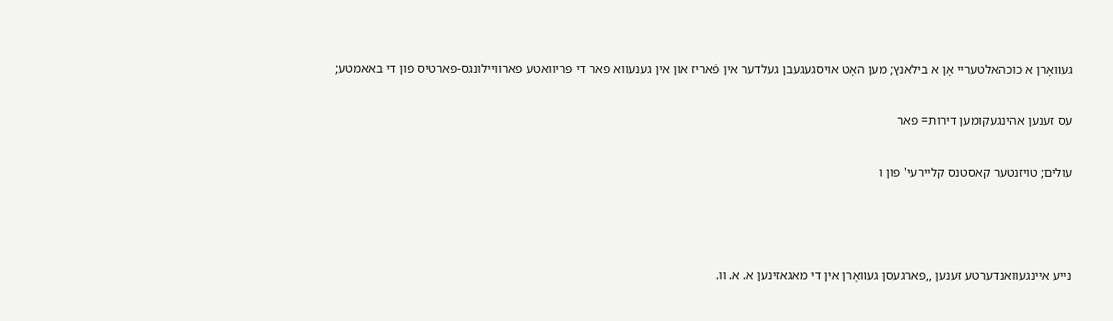געװאָרן א כוכהאלטעריי אָן א בילאנץ; מען האָט אויסגעגעבן געלדער אין פֿאריז און אין גענעווא פאר די פּריוואטע פארוויילונגס-פּארטיס פון די באאמטע;

עס זענען אהינגעקומען דירות= פאר

עולים; טויזנטער קאסטנס קליירעי' פון ו



נייע איינגעוואנדערטע זענען ,,פארגעסן געװאָרן אין די מאגאזינען א. א. וו.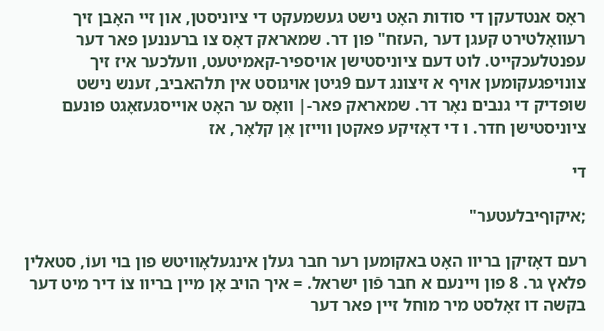ראָס אנטדעקן די סודות האָט נישט געשמעקט די ציוניסטן, און זיי האָבן זיך רעוואָלטירט קעגן דער ,העזח" פון דר. שמאראק דאָס צו ברעננען פאר דער עפנטלעכקייט. לוט דעם ציוניסטישן אױספיר-קאמיטעט, וועלכער איז זיך צונויפגעקומען אויף א זיצונג דעם 9גיטן אויגוסט אין תלהאביב, זענש נישט שופדיק די גנבים נאָר דר. שמאראק פאר-| װאָס ער האָט אױיסגעזאָגט פונעם ציוניסטישן חדר. ו די דאָזיקע פאקטן ווייזן אֶן קלאָר, אז

די

;איקוףיבלעטער"

רעם דאָזיקן בריוו האָט באקומען רער חבר געלן אינגעלאָװיטש פון בוי ועוֹ, סטאלין פלאץ גר. 8 פון ויינעם א חבר פֿון ישראל. = איך הויב אָן מיין בריוו צוֹ דיר מיט דער בקשה דו זאָלסט מיר מוחל זיין פאר דער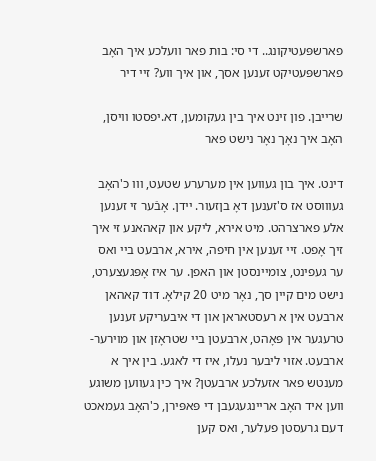פארשפּעטיקונג.. די סי: בות פאר וועלכע איך האָב פארשפּעטיקט זענען אסך, און איך ווע? זיי דיר

שרייבן. פון זינט איך בין געקומען, דא.יפסטו וויסן, האָב איך נאָך נאָר נישט פאר

דינט. איך בון געווען אין מערערע שטעט, ווו כ'האָב געוווסט אז ס'זענען דאָ בןזעור. יידן. אָבֿער זי זענען אלע פארצרהט. מיט אירא, ליקע און קאהאנע זי איך זיך אָפט. זיי זענען אין חיפה, אירא, ארבעט ביי ואס ער געפינט, צומיינסטן און האפן. ער איז אָפּגעצערט, נישט מים קיין סך, נאָר מיט 20 קילאָ. דוד קאהאן ארבעט אין א רעסטאראן און די איבעריקע זענען טרעגער אין פּאָהט, ארבעטן ביי שטראָזן און מוירער-ארבעט. אזוי ליבער נעלו, איז די לאגע. בין איך א מענטש פאר אזעלכע ארבעטן? איך כין געווען משוגע ווען איד האָב אריינגעגעבן די פּאפּירן, כ'האָב געמאכט דעם גרעסטן פעלער, ואס קען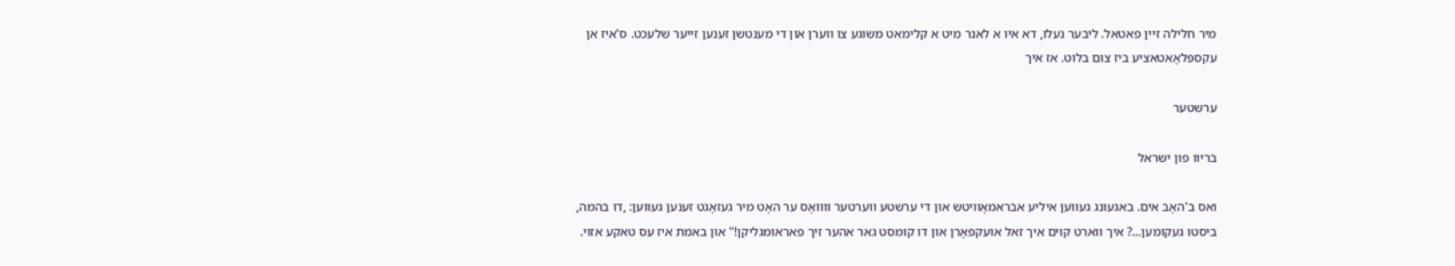מיר חלילה זיין פאטאל. ליבער נעלו, דא איו א לאנר מיט א קלימאט משוגע צו ווערן און די מענטשן זענען זייער שלעכט. ס'איז אן עקספּלאָאטאציע ביז צום בלוט. אז איך

ערשטער

בריוו פון ישראל

ואס ב'האָב אים. באגעונג געווען איליע אבראמאָוויטש און די ערשטע ווערטער וװואָס ער האָט מיר געזאָגט זענען געווען: ,דו בהמה, ביסטו געקומען...? איך ווארט קוים איך זאל אועקפאָרן און דו קומסט גאר אהער זיך פאראומגליקן!" און באמת איז עס טאקע אזוי.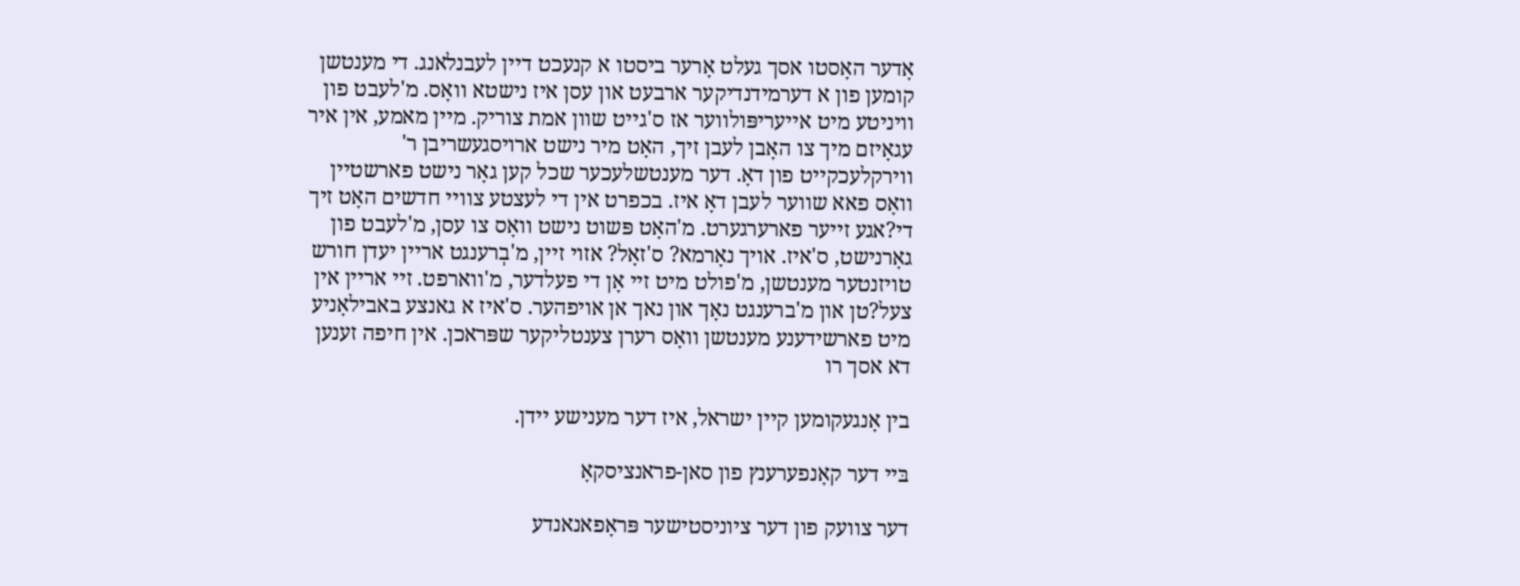אָדער האָסטו אסך געלט אָרער ביסטו א קנעכט דיין לעבנלאנג. די מענטשן קומען פון א דערמידנדיקער ארבעט און עסן איז נישטא װאָס. מ'לעבט פון וויניטע מיט אײעריפּולווער אז ס'גייט שוון אמת צוריק. מיין מאמע, אין איר עגאָיזם מיך צו האָבן לעבן זיך, האָט מיר נישט ארויסגעשריבן ר' ווירקלעכקייט פון דאָ. דער מענטשלעכער שכל קען גאָר נישט פארשטיין װאָס פאא שווער לעבן דאָ איז. בכפרט אין די לעצטע צוויי חדשים האָט זיך די?אגע זייער פארערגערט. מ'האָט פּשוט נישט װאָס צו עסן, מ'לעבט פון גאָרנישט, ס'איז. אויך נאָרמא? ס'זאָל? אזוי זיין, מ'בְרענגט אריין יעדן חורש טויזנטער מענטשן, מ'פולט מיט זיי אָן די פעלדער, מ'ווארפט. זיי אריין אין צעל?טן און מ'ברענגט נאָך און נאך אן אויפהער. ס'איז א גאנצע באבילאָניע מיט פארשידענע מענטשן װאָס רערן צענטליקער שפּראכן. אין חיפה זענען דא אסך רו

בין אָנגעקומען קיין ישראל, איז דער מענישע יידן.

בּיי דער קאָנפערענץ פון סאן-פראנציסקאָ

דער צוועק פון דער ציוניסטישער פּראָפאנאנדע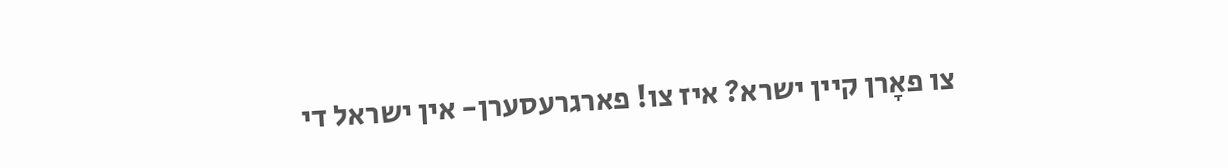צו פאָרן קיין ישרא? איז צו! פארגרעסערן- אין ישראל די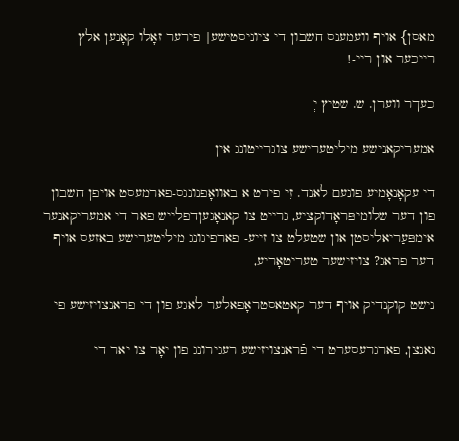מאסן} אויף וועמענס חשבון די ציוניסטישע| פירער זאָלו קאָנען אלץ רייכער און ריי-!

כעךר ווערן. ש. שטיץ יְ

אמעריקאנישע מיליטערישע צוגרייטונג אין

די עקאָנאָמיע פונעם לאנד. זִי פירט א באוואָפנונגס-פארמעסט אויפן חשבון פון דער שלומיפּראָדוקציע, גרייט צו קאנאָגעןדפלייש פאר די אמעריקאנער אימפּעַריאליסטן און שטעלט צו זייע- פארפיגונג מיליטערישע באזעס אויף דער פראג? צויזישער טעריטאָריע,

נישט קוקנדיק אויף דער קאטאסטראָפאלער לאגע פון די פראנצויזישע פי

נאנצן, פארגרעסערט די פֿראנצויזישע רעגירונג פון יאָר צו יאר די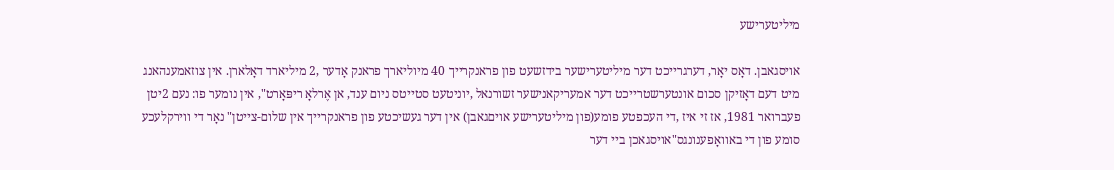מיליטערישע

אויסגאבן. דאָס יאָר, דערגרייכט דער מיליטערישער בידזשעט פון פראנקרייך 40 מיוליארך פראנק אָדער ,2 מיליארד דאָלארן. אין צוזאמענהאנג מיט דעם דאָזיקן סכום אונטערשטרייכט דער אמעריקאנישער זשורנאל ,יוניטעט סטייטס ניום ענד, אן אֶרלאָ ריפּאָרט", אין נומער פו: נעם 2יטן פעברואר 1981, אז זי איז ,די העכפטע פומע(פון מיליטערישע אויםגאבן) אין דער געשיכטע פון פראנקרייך אין שלום-צייטן" נאָר די ווירקלעכע סומע פון די באוואָפענונגס"אויסגאכן ביי דער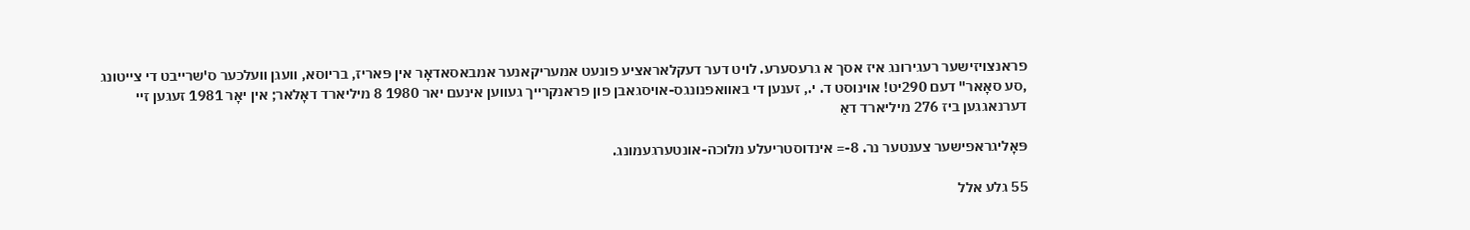פראנצויזישער רעגירונג איז אסך א גרעסערע. לויט דער דעקלאראציע פונעט אמעריקאנער אמבאסאדאָר אין פּאריז, בריוסא, וועגן וועלכער ס'שרייבט די צייטונג ,סע סאָאר" דעם 290יט! אוינוסט ד. י., זענען די באוואפנונגס-אויסגאבן פון פראנקרייך געווען אינעם יאר 1980 8 מיליארד דאָלאר; אין יאָר 1981 זעגען זיי דערנאגגען ביז 276 מיליארד דאַ

פּאָליגראפישער צענטער נר. 8-= אינדוסטריעלע מלוכה-אונטערגעמונג.

55 גלע אלל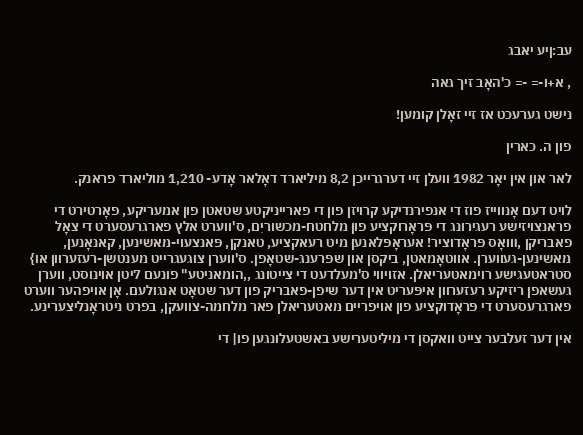עב:ןיע יאבג

, א+ו-= -= כ'האָב זיך גאה

נישט גערעכט אז זיי זאָלן קומען!

פון ה. כארין

לאר און אין יאָר 1982 וועלן זיי דערגרייכן 8,2 מיליארד דאָלאר אָדע- 1,210 מוליארד פראנק.

לויט דעם אָנווייז פוז די אנפירנדיקע קרויזן פון די פארייניקטע שטאטן פון אמעריקע, פאָרטירט די פראנצויזישע רעגירונג די פּראָרוקציע פון מלחטח-מכשוריִם, ס'ווערט אלץ פארגרעסערט די צאָל פאבריקן ,װואָס פּראָדוציר! אעראָפּלאנען מיט רעאקציע, טאנקן, פּאנצעוי-מאשינען, קאנאָנען, מאשינען-געווערן. אווטאָמאטן, ביקסן און שפּרענג-שטאָפן. ס'ווערן צוגעגרייט מענטשן-רעזערוון או} סטראטעגישע רוימאטעריאלן. אזויווי ס'מעלדעט די צייטונג ,,הומאניטע" פונעם 7יטן אוינוסט, ווערן געשאפן ריזיקע רעזערוון איפּעריט אין דער שיפן-פאבריק פון דער שטאָט אנגולעם. אָן אויפהער ווערט פארגרעסערט די פּראָדוקציע פון אויפריים מאטעריאלן פאר מלחמה-צוועקן, בפרט ניטראָנליצערינע.

אין דער זעלבער צייט וואקסן די מיליטערישע באשטעלונגען פו| די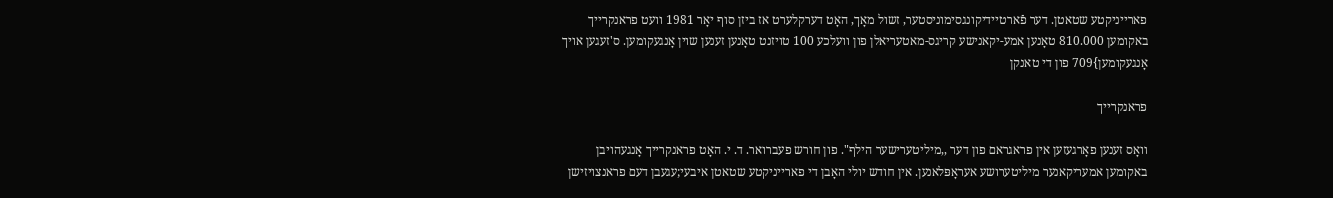פארייניקטע שטאטן. דער פֿארטיידיקונגסימוניסטער, זשול מאָך, האָט דערקלערט אז ביזן סוף יאָר 1981 וועט פראנקרייך באקומען 810.000 טאָנען אמע-יקאנישע קריגס-מאטעריאלן פון וועלכע 100 טויזנט טאָנען זענען שוין אָנגעקומען. ס'זעגען אויך אָנגעקומען}709 פון די טאנקן

פראנקרייך

װאָס זענען פאָרגעזען אין פראגראם פון דער ,,מיליטערישער הילף". פון חורש פעברואר. ד. י. האָט פראנקרייך אָנגעהויבן באקומען אמעריקאנער מיליטערושע אעראָפּלאנען. אין חודש יולי האָבן די פארייניקטע שטאטן איבעי;עגעבן דעם פראנצויזישן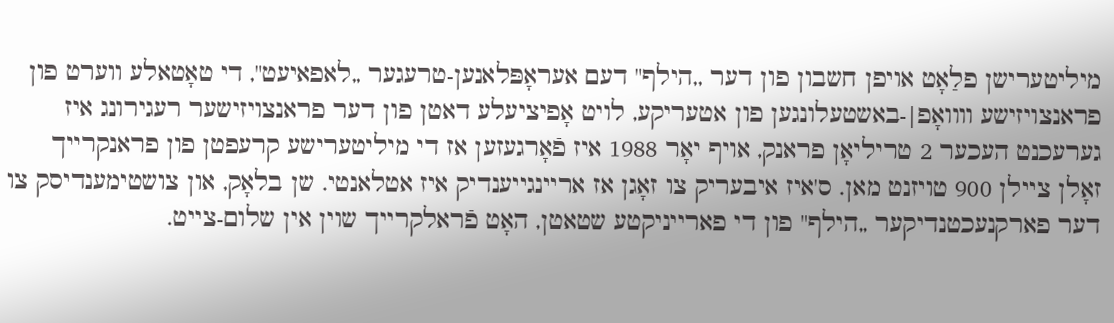מיליטערישן פלַאָט אויפן חשבון פון דער ,,הילף" דעם אעראָפּלאנען-טרעגער ,,לאפאיעט", די טאָטאלע ווערט פון פראנצויזישע וװואָפ|-באשטעלונגען פון אטעריקע, לויט אָפיציעלע דאטן פון דער פראנצויזישער רעגירונג איז גערעכנט העכער 2 טריליאָן פראנק, אויף יאָר 1988 איז פֿאָרגעזען אז די מיליטערישע קרעפטן פון פראנקרייך זאָלן ציילן 900 טויזנט מאן. ס'איז איבעריק צו זאָגן אז אריינגייענדיק איז אטלאנטי. שן בלאָק, און צושטימענדיסק צו דער פארקנעכטנדיקער ,,הילף" פון די פארייניקטע שטאטן, האָט פֿראלקרייך שוין אין שלום-צייט.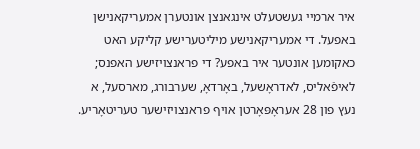איר ארמיי געשטעלט אינגאנצן אונטערן אמעריקאנישן באפעל. די אמעריקאנישע מיליטערישע קליקע האט כאקומען אונטער איר באפע? די פראנצויזישע האפנס; לאיפֿאליס, לאדראָשעל, באָרדאָ, שערבורג, מארסעל, א נעץ פון 28 אעראָפּאָרטן אויף פראנצויזישער טעריטאָריע.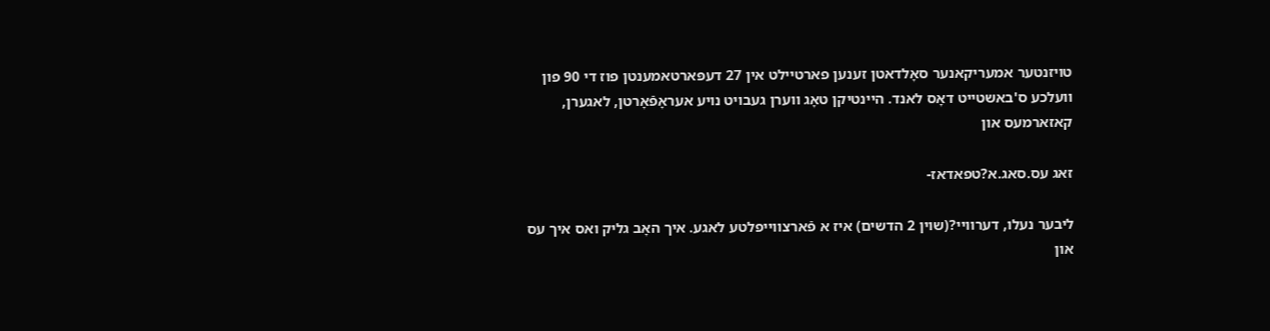טויזנטער אמעריקאנער סאָלדאטן זענען פארטיילט אין 27 דעפּארטאמענטן פוז די 90 פון וועלכע ס'באשטייט דאָס לאנד. היינטיקן טאָג ווערן געבויט נויע אעראָפֿאָרטן, לאגערן, קאזארמעס און

זאג עס.סאג.א?טפאדאז-

ליבער נעלו, דערוויי?(שוין 2 הדשים) איז א פֿארצווייפלטע לאגע. איך האָב גליק ואס איך עס און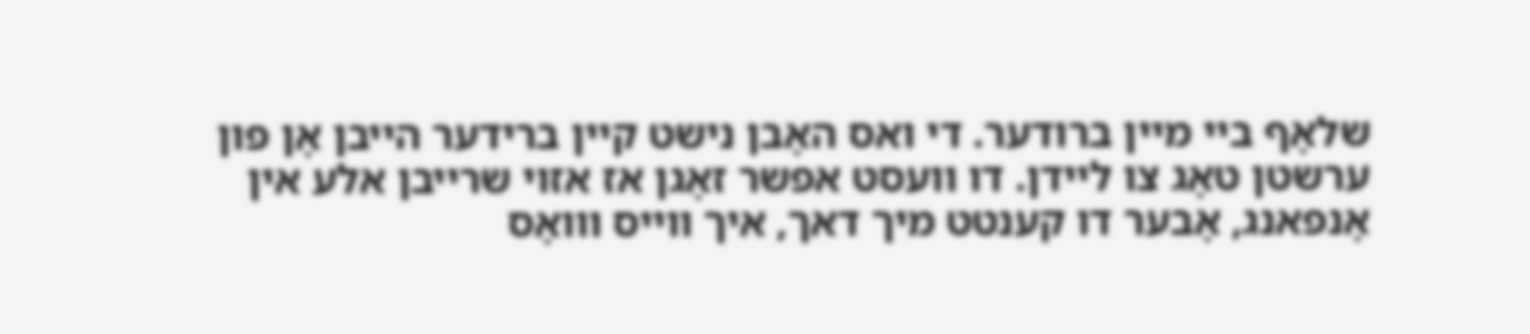שלאָף ביי מיין ברודער. די ואס האָבן נישט קיין ברידער הייבן אָן פון ערשטן טאָג צו ליידן. דו וועסט אפשר זאָגן אז אזוי שרייבן אלע אין אָנפאנג, אָבער דו קענטט מיך דאך, איך ווייס װואָס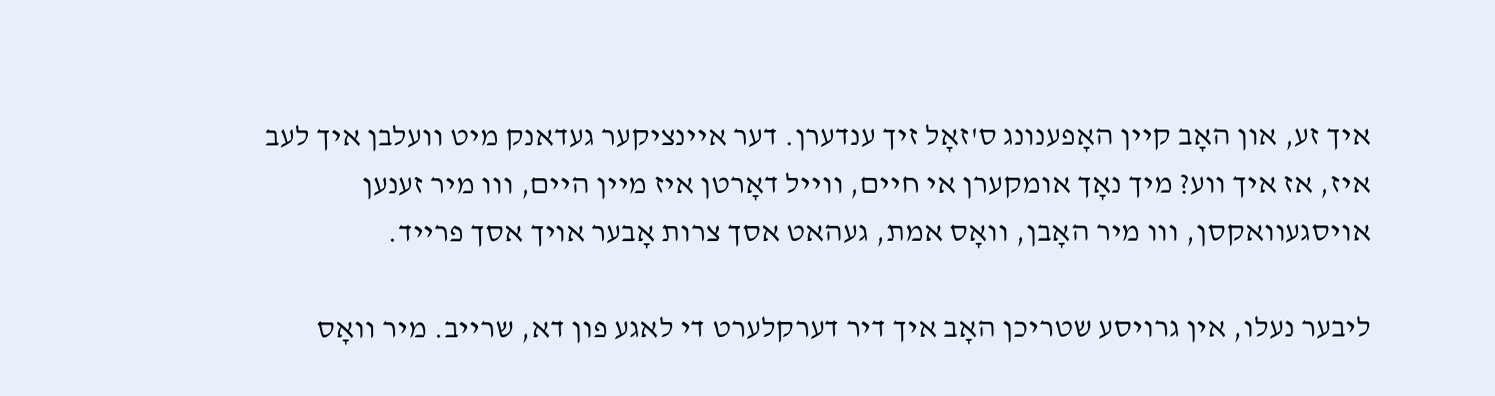איך זע, און האָב קיין האָפענונג ס'זאָל זיך ענדערן. דער איינציקער געדאנק מיט וועלבן איך לעב איז, אז איך ווע? מיך נאָך אומקערן אי חיים, ווייל דאָרטן איז מיין היים, ווו מיר זענען אויסגעוואקסן, ווו מיר האָבן, וואָס אמת, געהאט אסך צרות אָבער אויך אסך פרייד.

ליבער נעלו, אין גרויסע שטריכן האָב איך דיר דערקלערט די לאגע פון דא, שרייב. מיר װאָס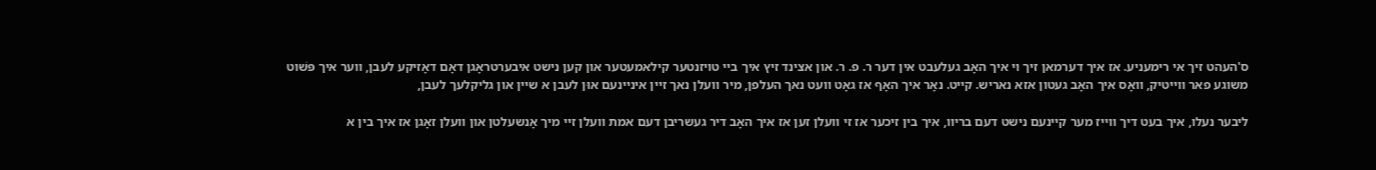ס'העהט זיך אי רימעניע. אז איך דערמאן זיך וי איך האָב געלעבט אין דער ר. פ. ר. און אצינד זיץ איך ביי טויזנטער קילאמעטער און קען נישט איבערטראָגן דאָם דאָזיקע לעבן, ווער איך פּשׁוט משוגע פאר ווייטיק, װאָס איך האָב געטון אזא נאריש. קייט. נאָר איך האָף אז גאָט וועט נאך העלפן, מיר וועלן נאך זיין איניינעם אוּן לעבן א שיין און גליקלעך לעבן,

ליבער נעלו, איך בעט דיך ווייז מער קיינעם נישט דעם בריוו, איך בין זיכער אז זי וועלן זען אז איך האָב דיר געשריבן דעם אמת וועלן זיי מיך אָנשעלטן און וועלן זאָגן אז איך בין א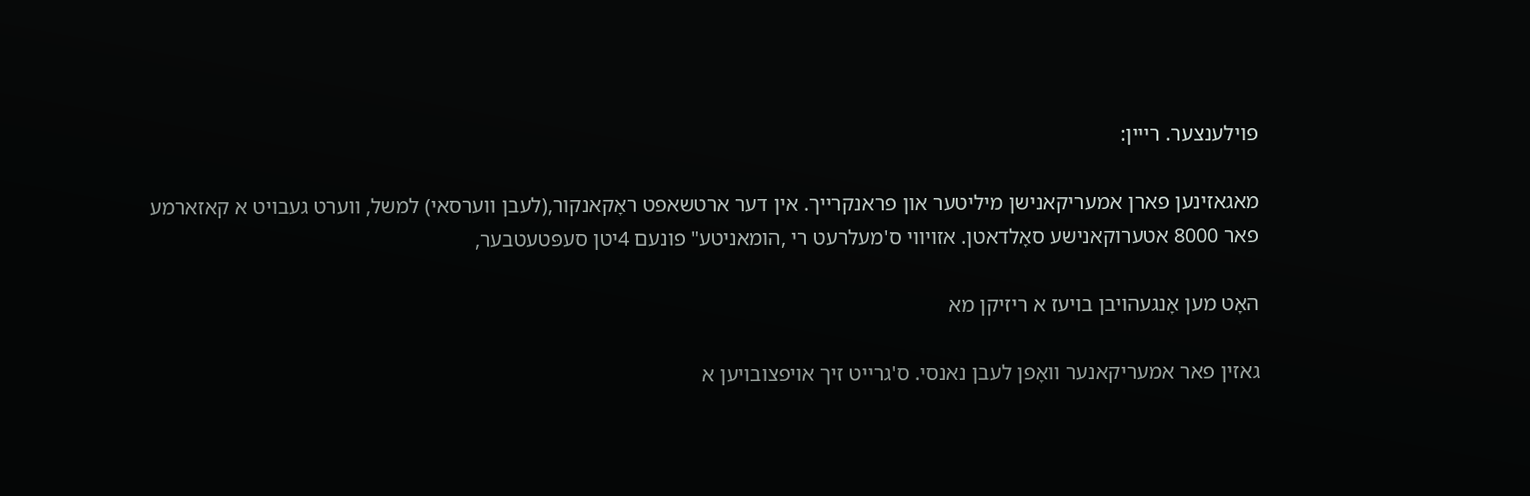פוילענצער. רײין:

מאגאזינען פארן אמעריקאנישן מיליטער און פראנקרייך. אין דער ארטשאפט ראָקאנקור,(לעבן ווערסאי) למשל, ווערט געבויט א קאזארמע פאר 8000 אטערוקאנישע סאָלדאטן. אזויווי ס'מעלרעט רי ,הומאניטע" פונעם 4יטן סעפּטעטבער,

האָט מען אָנגעהויבן בויעז א ריזיקן מא

גאזין פאר אמעריקאנער וואָפן לעבן נאנסי. ס'גרייט זיך אויפצובויען א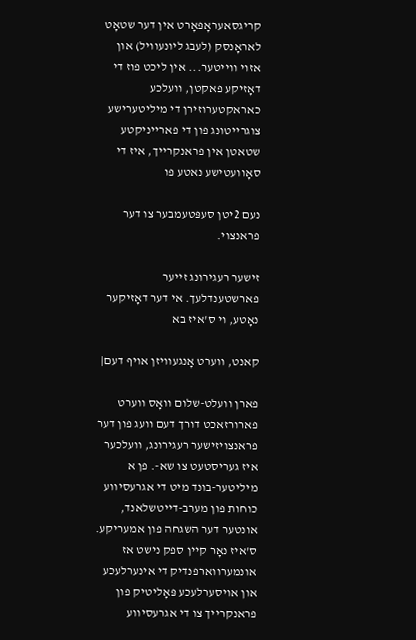קריגסאעראָפּאָרט אין דער שטאָט לאראָנסק (לעבג ליונעוויל) און אזוי ווייטער... אין ליכט פוז די דאָזיקע פאקטן, וועלכע כאראקטערוזירן די מיליטערישע צוגרייטונג פון די פארייניקטע שטאטן אין פראנקרייך, איז די סאָוועטישע נאטע פו

נעם 2יטן סעפּטעמבער צו דער פראנצוי.

זישער רעגירונג זייער פארשטענדלעך. אי דער דאָזיקער נאָטע, וי ס'איז בא

קאנט, ווערט אָנגעוויזן אויף דעם|

פארן וועלט-שלום וואָס ווערט פארורזאכט דורך דעם וועג פון דער פראנצויזישער רעגירונג, וועלכער איז געריסטעט צו שא-. פן א מיליטער-בונד מיט די אגרעסיווע כוחות פון מערב-דייטשלאנד, אונטער דער השגחה פון אמעריקע. ס'איז נאָר קיין ספק נישט אז אונמערווארפנדיק די אינערלעכע און אויסערלעכע פּאָליטיק פון פראנקרייך צו די אגרעסיווע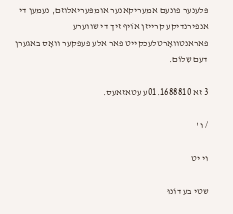פּלענער פונעם אמעריקאנער אומפּעריאלוזם, נעמען די אנפירנדיקע קרייזן אוֹיף זיך די שווערע פאראנטוואָרטלעכקייט פאר אלע פעפקער וואָס באגערן דעם שִלוֹם.

3 זא 01.1688810ע עטאזאעס.

/ ו '

וי יט

שטי בע דוֹנוּ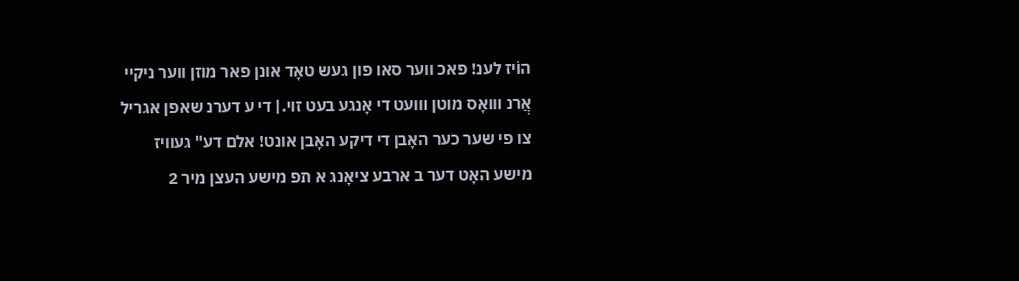הוֹיז לענ! פאכ ווער סאו פון געש טאָד אונן פאר מוזן ווער ניקיי אֲרנ װואָס מוטן װועט די אָנגע בעט זוי.| די ע דערנ שאפן אגריל צו פי שער כער האָבן די דיקע האָבן אונט! אלם דע" געוויז מישע האָט דער ב ארבע ציאָנג א תפ מישע העצן מיר 2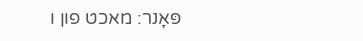פּאָנר: מאכט פון ו